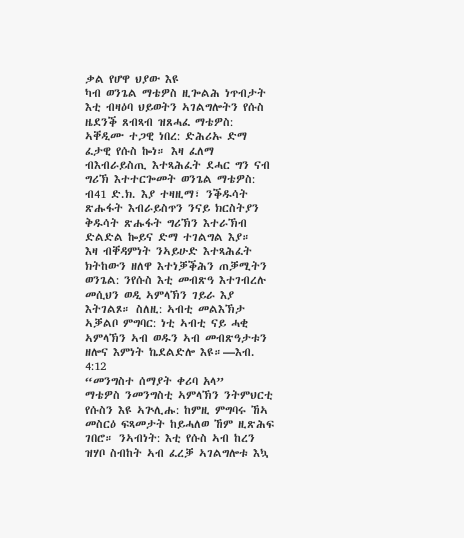ቃል የሆዋ ህያው እዩ
ካብ ወንጌል ማቴዎስ ዚጐልሕ ነጥብታት
እቲ ብዛዕባ ህይወትን ኣገልግሎትን የሱስ ዜደንቕ ጸብጻብ ዝጸሓፈ ማቴዎስ: ኣቐዲሙ ተጋዊ ነበረ: ድሕሪኡ ድማ ፈታዊ የሱስ ኰነ። እዛ ፈለማ ብእብራይስጢ እተጻሕፈት ደሓር ግን ናብ ግሪኽ እተተርጐመት ወንጌል ማቴዎስ: ብ41 ድ.ክ. እያ ተዛዚማ፣ ንቕዱሳት ጽሑፋት እብራይስጥን ንናይ ክርስትያን ቅዱሳት ጽሑፋት ግሪኽን እተራኽብ ድልድል ኰይና ድማ ተገልግል እያ።
እዛ ብቐዳምነት ንኣይሁድ እተጻሕፈት ክትከውን ዘለዋ እተነቓቕሕን ጠቓሚትን ወንጌል: ንየሱስ እቲ መብጽዓ እተገብረሉ መሲህን ወዲ ኣምላኽን ገይራ እያ እትገልጾ። ስለዚ: ኣብቲ መልእኽታ ኣቓልቦ ምግባር: ነቲ ኣብቲ ናይ ሓቂ ኣምላኽን ኣብ ወዱን ኣብ መብጽዓታቱን ዘሎና እምነት ኬደልድሎ እዩ።—እብ. 4:12
“መንግስተ ሰማያት ቀሪባ አላ”
ማቴዎስ ንመንግስቲ ኣምላኽን ንትምህርቲ የሱስን እዩ ኣጕሊሑ: ከምዚ ምግባሩ ኸኣ መስርዕ ፍጻመታት ከይሓለወ ኸም ዚጽሕፍ ገበሮ። ንኣብነት: እቲ የሱስ ኣብ ከረን ዝሃቦ ስብከት ኣብ ፈረቓ ኣገልግሎቱ እኳ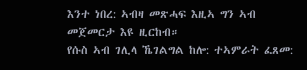እንተ ነበረ: ኣብዛ መጽሓፍ እዚኣ ግን ኣብ መጀመርታ እዩ ዚርከብ።
የሱስ ኣብ ገሊላ ኼገልግል ከሎ: ተኣምራት ፈጸመ: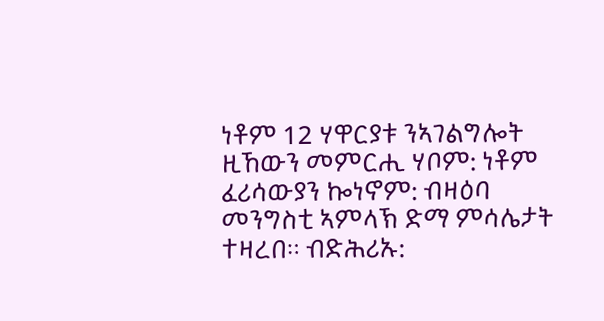ነቶም 12 ሃዋርያቱ ንኣገልግሎት ዚኸውን መምርሒ ሃቦም: ነቶም ፈሪሳውያን ኰነኖም: ብዛዕባ መንግስቲ ኣምላኽ ድማ ምሳሌታት ተዛረበ። ብድሕሪኡ: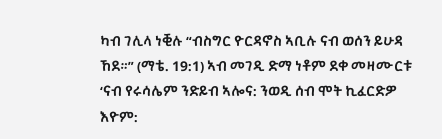ካብ ገሊላ ነቒሉ “ብስግር ዮርዳኖስ ኣቢሉ ናብ ወሰን ይሁዳ ኸደ።” (ማቴ. 19:1) ኣብ መገዲ ድማ ነቶም ደቀ መዛሙርቱ ‘ናብ የሩሳሌም ንድይብ ኣሎና: ንወዲ ሰብ ሞት ኪፈርድዎ እዮም: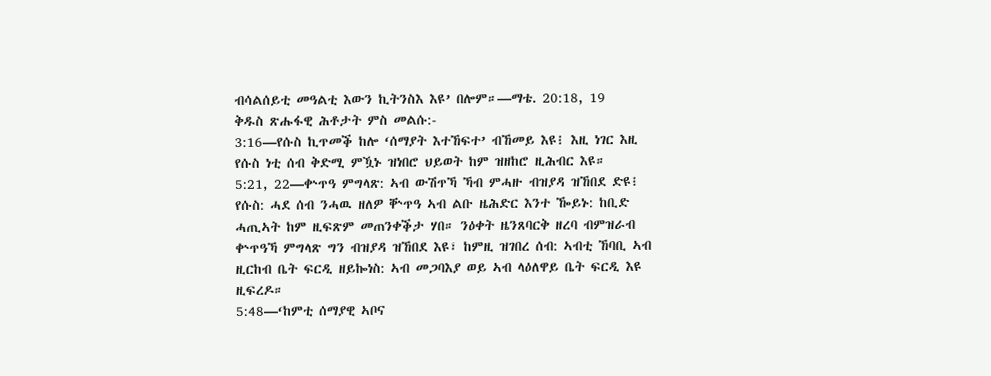ብሳልሰይቲ መዓልቲ እውን ኪትንስእ እዩ’ በሎም።—ማቴ. 20:18, 19
ቅዱስ ጽሑፋዊ ሕቶታት ምስ መልሱ:-
3:16—የሱስ ኪጥመቕ ከሎ ‘ሰማያት እተኸፍተ’ ብኸመይ እዩ፧ እዚ ነገር እዚ የሱስ ነቲ ሰብ ቅድሚ ምዃኑ ዝነበሮ ህይወት ከም ዝዘከሮ ዚሕብር እዩ።
5:21, 22—ቍጥዓ ምግላጽ: ኣብ ውሽጥኻ ኻብ ምሓዙ ብዝያዳ ዝኸበደ ድዩ፧ የሱስ: ሓደ ሰብ ንሓዉ ዘለዎ ቝጥዓ ኣብ ልቡ ዜሕድር እንተ ዀይኑ: ከቢድ ሓጢኣት ከም ዚፍጽም መጠንቀቕታ ሃበ። ንዕቀት ዜንጸባርቅ ዘረባ ብምዝራብ ቍጥዓኻ ምግላጽ ግን ብዝያዳ ዝኸበደ እዩ፣ ከምዚ ዝገበረ ሰብ: ኣብቲ ኸባቢ ኣብ ዚርከብ ቤት ፍርዲ ዘይኰነስ: ኣብ መጋባእያ ወይ ኣብ ላዕለዋይ ቤት ፍርዲ እዩ ዚፍረዶ።
5:48—‘ከምቲ ሰማያዊ ኣቦና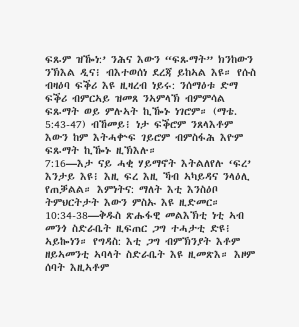ፍጹም ዝዀነ:’ ንሕና እውን “ፍጹማት” ክንከውን ንኽእል ዲና፧ ብእተወሰነ ደረጃ ይከኣል እዩ። የሱስ ብዛዕባ ፍቕሪ እዩ ዚዛረብ ነይሩ: ንሰማዕቱ ድማ ፍቕሪ ብምርኣይ ዝመጸ ንኣምላኽ ብምምሳል ፍጹማት ወይ ምሉኣት ኪዀኑ ነገሮም። (ማቴ. 5:43-47) ብኸመይ፧ ነታ ፍቕሮም ንጸላእቶም እውን ከም እትሓቍፍ ገይሮም ብምስፋሕ እዮም ፍጹማት ኪዀኑ ዚኽእሉ።
7:16—እታ ናይ ሓቂ ሃይማኖት እትልለየሉ ‘ፍረ’ እንታይ እዩ፧ እዚ ፍረ እዚ ኻብ ኣካይዳና ንላዕሊ የጠቓልል። እምነትና: ማለት እቲ እንስዕቦ ትምህርትታት እውን ምስኡ እዩ ዚድመር።
10:34-38—ቅዱስ ጽሑፋዊ መልእኽቲ ነቲ ኣብ መንጎ ስድራቤት ዚፍጠር ጋግ ተሓታቲ ድዩ፧ ኣይኰነን። የግዳስ: እቲ ጋግ ብምኽንያት እቶም ዘይኣመንቲ ኣባላት ስድራቤት እዩ ዚመጽእ። እዞም ሰባት እዚኣቶም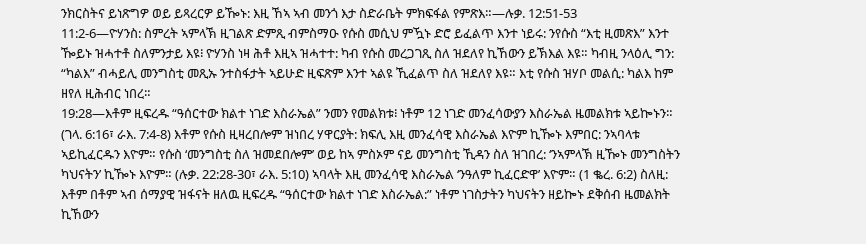ንክርስትና ይነጽግዎ ወይ ይጻረርዎ ይዀኑ: እዚ ኸኣ ኣብ መንጎ እታ ስድራቤት ምክፍፋል የምጽእ።—ሉቃ. 12:51-53
11:2-6—ዮሃንስ: ስምረት ኣምላኽ ዚገልጽ ድምጺ ብምስማዑ የሱስ መሲህ ምዃኑ ድሮ ይፈልጥ እንተ ነይሩ: ንየሱስ “እቲ ዚመጽእ” እንተ ዀይኑ ዝሓተቶ ስለምንታይ እዩ፧ ዮሃንስ ነዛ ሕቶ እዚኣ ዝሓተተ: ካብ የሱስ መረጋገጺ ስለ ዝደለየ ኪኸውን ይኽእል እዩ። ካብዚ ንላዕሊ ግን: “ካልእ” ብሓይሊ መንግስቲ መጺኡ ንተስፋታት ኣይሁድ ዚፍጽም እንተ ኣልዩ ኺፈልጥ ስለ ዝደለየ እዩ። እቲ የሱስ ዝሃቦ መልሲ: ካልእ ከም ዘየለ ዚሕብር ነበረ።
19:28—እቶም ዚፍረዱ “ዓሰርተው ክልተ ነገድ እስራኤል” ንመን የመልክቱ፧ ነቶም 12 ነገድ መንፈሳውያን እስራኤል ዜመልክቱ ኣይኰኑን። (ገላ. 6:16፣ ራእ. 7:4-8) እቶም የሱስ ዚዛረበሎም ዝነበረ ሃዋርያት: ክፍሊ እዚ መንፈሳዊ እስራኤል እዮም ኪዀኑ እምበር: ንኣባላቱ ኣይኪፈርዱን እዮም። የሱስ ‘መንግስቲ ስለ ዝመደበሎም’ ወይ ከኣ ምስኦም ናይ መንግስቲ ኺዳን ስለ ዝገበረ: ‘ንኣምላኽ ዚዀኑ መንግስትን ካህናትን’ ኪዀኑ እዮም። (ሉቃ. 22:28-30፣ ራእ. 5:10) ኣባላት እዚ መንፈሳዊ እስራኤል ‘ንዓለም ኪፈርድዋ’ እዮም። (1 ቈረ. 6:2) ስለዚ: እቶም በቶም ኣብ ሰማያዊ ዝፋናት ዘለዉ ዚፍረዱ “ዓሰርተው ክልተ ነገድ እስራኤል:” ነቶም ነገስታትን ካህናትን ዘይኰኑ ደቅሰብ ዜመልክት ኪኸውን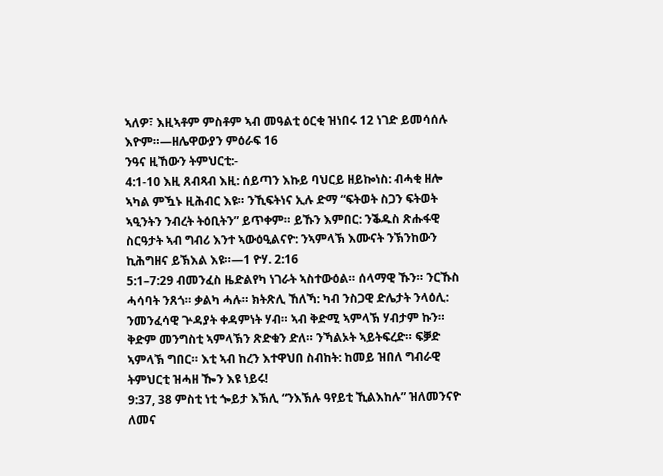ኣለዎ፣ እዚኣቶም ምስቶም ኣብ መዓልቲ ዕርቂ ዝነበሩ 12 ነገድ ይመሳሰሉ እዮም።—ዘሌዋውያን ምዕራፍ 16
ንዓና ዚኸውን ትምህርቲ:-
4:1-10 እዚ ጸብጻብ እዚ: ሰይጣን እኩይ ባህርይ ዘይኰነስ: ብሓቂ ዘሎ ኣካል ምዃኑ ዚሕብር እዩ። ንኺፍትነና ኢሉ ድማ “ፍትወት ስጋን ፍትወት ኣዒንትን ንብረት ትዕቢትን” ይጥቀም። ይኹን እምበር: ንቕዱስ ጽሑፋዊ ስርዓታት ኣብ ግብሪ እንተ ኣውዕዒልናዮ: ንኣምላኽ እሙናት ንኽንከውን ኪሕግዘና ይኽእል እዩ።—1 ዮሃ. 2:16
5:1–7:29 ብመንፈስ ዜድልየካ ነገራት ኣስተውዕል። ሰላማዊ ኹን። ንርኹስ ሓሳባት ንጸጎ። ቃልካ ሓሉ። ክትጽሊ ኸለኻ: ካብ ንስጋዊ ድሌታት ንላዕሊ: ንመንፈሳዊ ጕዳያት ቀዳምነት ሃብ። ኣብ ቅድሚ ኣምላኽ ሃብታም ኩን። ቅድም መንግስቲ ኣምላኽን ጽድቁን ድለ። ንኻልኦት ኣይትፍረድ። ፍቓድ ኣምላኽ ግበር። እቲ ኣብ ከረን እተዋህበ ስብከት: ከመይ ዝበለ ግብራዊ ትምህርቲ ዝሓዘ ዀን እዩ ነይሩ!
9:37, 38 ምስቲ ነቲ ጐይታ እኽሊ “ንእኽሉ ዓየይቲ ኺልእከሉ” ዝለመንናዮ ለመና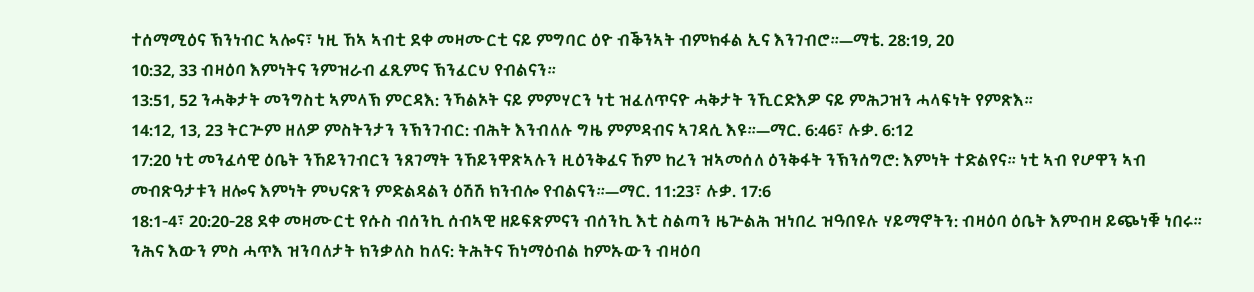ተሰማሚዕና ኽንነብር ኣሎና፣ ነዚ ኸኣ ኣብቲ ደቀ መዛሙርቲ ናይ ምግባር ዕዮ ብቕንኣት ብምክፋል ኢና እንገብሮ።—ማቴ. 28:19, 20
10:32, 33 ብዛዕባ እምነትና ንምዝራብ ፈጺምና ኽንፈርህ የብልናን።
13:51, 52 ንሓቅታት መንግስቲ ኣምላኽ ምርዳእ: ንኻልኦት ናይ ምምሃርን ነቲ ዝፈለጥናዮ ሓቅታት ንኺርድእዎ ናይ ምሕጋዝን ሓላፍነት የምጽእ።
14:12, 13, 23 ትርጕም ዘለዎ ምስትንታን ንኽንገብር: ብሕት እንብለሉ ግዜ ምምዳብና ኣገዳሲ እዩ።—ማር. 6:46፣ ሉቃ. 6:12
17:20 ነቲ መንፈሳዊ ዕቤት ንኸይንገብርን ንጸገማት ንኸይንዋጽኣሉን ዚዕንቅፈና ኸም ከረን ዝኣመሰለ ዕንቅፋት ንኽንሰግሮ: እምነት ተድልየና። ነቲ ኣብ የሆዋን ኣብ መብጽዓታቱን ዘሎና እምነት ምህናጽን ምድልዳልን ዕሽሽ ክንብሎ የብልናን።—ማር. 11:23፣ ሉቃ. 17:6
18:1-4፣ 20:20-28 ደቀ መዛሙርቲ የሱስ ብሰንኪ ሰብኣዊ ዘይፍጽምናን ብሰንኪ እቲ ስልጣን ዜጕልሕ ዝነበረ ዝዓበዩሉ ሃይማኖትን: ብዛዕባ ዕቤት እምብዛ ይጭነቑ ነበሩ። ንሕና እውን ምስ ሓጥእ ዝንባለታት ክንቃለስ ከለና: ትሕትና ኸነማዕብል ከምኡውን ብዛዕባ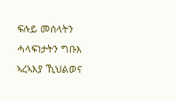ፍሉይ መሰላትን ሓላፍነታትን ግቡእ ኣረኣእያ ኺህልወና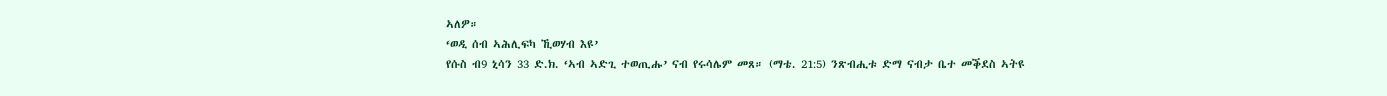ኣለዎ።
‘ወዲ ሰብ ኣሕሊፍካ ኺወሃብ እዩ’
የሱስ ብ9 ኒሳን 33 ድ.ክ. ‘ኣብ ኣድጊ ተወጢሑ’ ናብ የሩሳሌም መጸ። (ማቴ. 21:5) ንጽብሒቱ ድማ ናብታ ቤተ መቕደስ ኣትዩ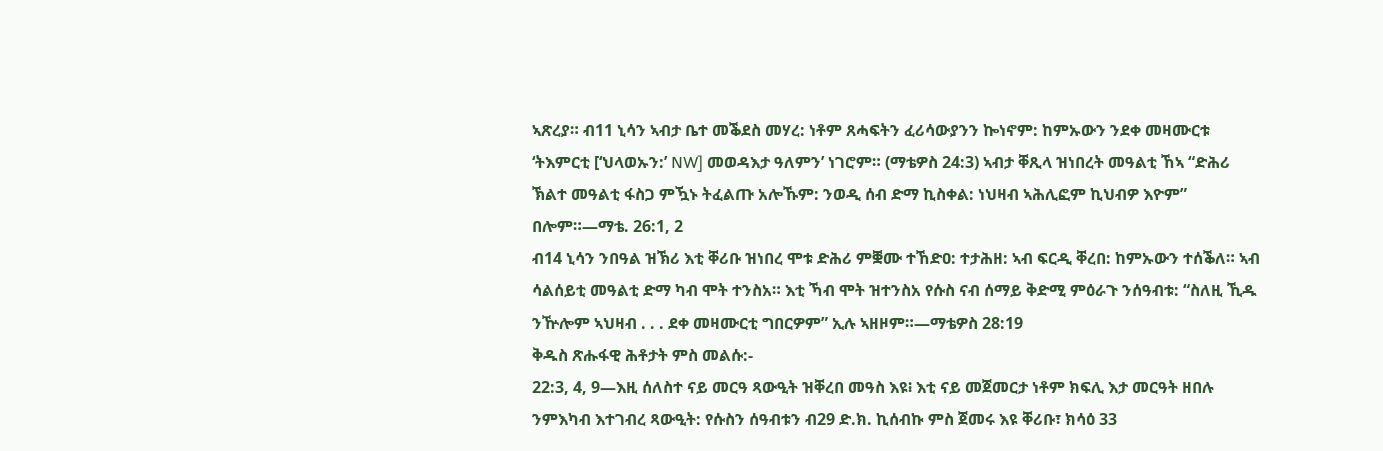ኣጽረያ። ብ11 ኒሳን ኣብታ ቤተ መቕደስ መሃረ: ነቶም ጸሓፍትን ፈሪሳውያንን ኰነኖም: ከምኡውን ንደቀ መዛሙርቱ ‘ትእምርቲ [‘ህላወኡን:’ NW] መወዳእታ ዓለምን’ ነገሮም። (ማቴዎስ 24:3) ኣብታ ቐጺላ ዝነበረት መዓልቲ ኸኣ “ድሕሪ ኽልተ መዓልቲ ፋስጋ ምዃኑ ትፈልጡ አሎኹም: ንወዲ ሰብ ድማ ኪስቀል: ነህዛብ ኣሕሊፎም ኪህብዎ እዮም” በሎም።—ማቴ. 26:1, 2
ብ14 ኒሳን ንበዓል ዝኽሪ እቲ ቐሪቡ ዝነበረ ሞቱ ድሕሪ ምቛሙ ተኸድዐ: ተታሕዘ: ኣብ ፍርዲ ቐረበ: ከምኡውን ተሰቕለ። ኣብ ሳልሰይቲ መዓልቲ ድማ ካብ ሞት ተንስአ። እቲ ኻብ ሞት ዝተንስአ የሱስ ናብ ሰማይ ቅድሚ ምዕራጉ ንሰዓብቱ: “ስለዚ ኺዱ ንዅሎም ኣህዛብ . . . ደቀ መዛሙርቲ ግበርዎም” ኢሉ ኣዘዞም።—ማቴዎስ 28:19
ቅዱስ ጽሑፋዊ ሕቶታት ምስ መልሱ:-
22:3, 4, 9—እዚ ሰለስተ ናይ መርዓ ጻውዒት ዝቐረበ መዓስ እዩ፧ እቲ ናይ መጀመርታ ነቶም ክፍሊ እታ መርዓት ዘበሉ ንምእካብ እተገብረ ጻውዒት: የሱስን ሰዓብቱን ብ29 ድ.ክ. ኪሰብኩ ምስ ጀመሩ እዩ ቐሪቡ፣ ክሳዕ 33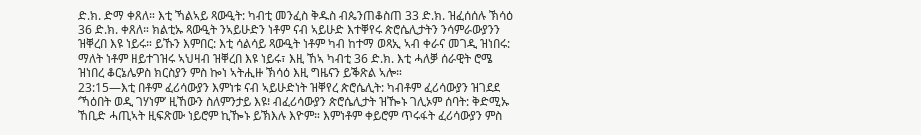ድ.ክ. ድማ ቀጸለ። እቲ ኻልኣይ ጻውዒት: ካብቲ መንፈስ ቅዱስ ብጴንጠቆስጠ 33 ድ.ክ. ዝፈሰሰሉ ኽሳዕ 36 ድ.ክ. ቀጸለ። ክልቲኡ ጻውዒት ንኣይሁድን ነቶም ናብ ኣይሁድ እተቐየሩ ጵሮሴሊታትን ንሳምራውያንን ዝቐረበ እዩ ነይሩ። ይኹን እምበር: እቲ ሳልሳይ ጻውዒት ነቶም ካብ ከተማ ወጻኢ ኣብ ቀራና መገዲ ዝነበሩ: ማለት ነቶም ዘይተገዝሩ ኣህዛብ ዝቐረበ እዩ ነይሩ፣ እዚ ኸኣ ካብቲ 36 ድ.ክ. እቲ ሓለቓ ሰራዊት ሮሜ ዝነበረ ቆርኔሌዎስ ክርስያን ምስ ኰነ ኣትሒዙ ኽሳዕ እዚ ግዜናን ይቕጽል ኣሎ።
23:15—እቲ በቶም ፈሪሳውያን እምነቱ ናብ ኣይሁድነት ዝቐየረ ጵሮሴሊት: ካብቶም ፈሪሳውያን ዝገደደ ‘ኻዕበት ወዲ ገሃነም’ ዚኸውን ስለምንታይ እዩ፧ ብፈሪሳውያን ጵሮሴሊታት ዝዀኑ ገሊኦም ሰባት: ቅድሚኡ ኸቢድ ሓጢኣት ዚፍጽሙ ነይሮም ኪዀኑ ይኽእሉ እዮም። እምነቶም ቀይሮም ጥሩፋት ፈሪሳውያን ምስ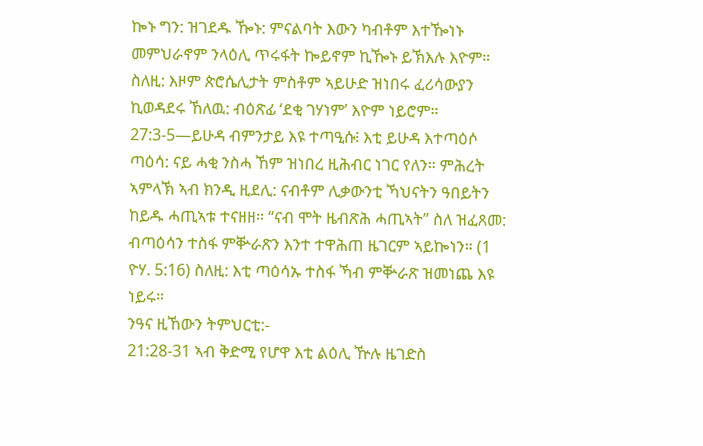ኰኑ ግን: ዝገደዱ ዀኑ: ምናልባት እውን ካብቶም እተዀነኑ መምህራኖም ንላዕሊ ጥሩፋት ኰይኖም ኪዀኑ ይኽእሉ እዮም። ስለዚ: እዞም ጵሮሴሊታት ምስቶም ኣይሁድ ዝነበሩ ፈሪሳውያን ኪወዳደሩ ኸለዉ: ብዕጽፊ ‘ደቂ ገሃነም’ እዮም ነይሮም።
27:3-5—ይሁዳ ብምንታይ እዩ ተጣዒሱ፧ እቲ ይሁዳ እተጣዕሶ ጣዕሳ: ናይ ሓቂ ንስሓ ኸም ዝነበረ ዚሕብር ነገር የለን። ምሕረት ኣምላኽ ኣብ ክንዲ ዚደሊ: ናብቶም ሊቃውንቲ ኻህናትን ዓበይትን ከይዱ ሓጢኣቱ ተናዘዘ። “ናብ ሞት ዜብጽሕ ሓጢኣት” ስለ ዝፈጸመ: ብጣዕሳን ተስፋ ምቝራጽን እንተ ተዋሕጠ ዜገርም ኣይኰነን። (1 ዮሃ. 5:16) ስለዚ: እቲ ጣዕሳኡ ተስፋ ኻብ ምቝራጽ ዝመነጨ እዩ ነይሩ።
ንዓና ዚኸውን ትምህርቲ:-
21:28-31 ኣብ ቅድሚ የሆዋ እቲ ልዕሊ ዅሉ ዜገድስ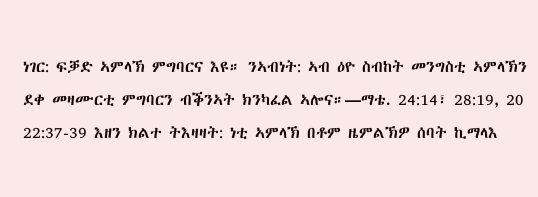ነገር: ፍቓድ ኣምላኽ ምግባርና እዩ። ንኣብነት: ኣብ ዕዮ ስብከት መንግስቲ ኣምላኽን ደቀ መዛሙርቲ ምግባርን ብቕንኣት ክንካፈል ኣሎና።—ማቴ. 24:14፣ 28:19, 20
22:37-39 እዘን ክልተ ትእዛዛት: ነቲ ኣምላኽ በቶም ዜምልኽዎ ሰባት ኪማላእ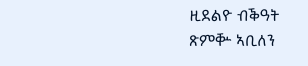ዚደልዮ ብቕዓት ጽምቝ ኣቢለን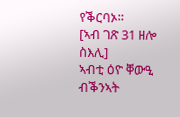የቕርባኦ።
[ኣብ ገጽ 31 ዘሎ ስእሊ]
ኣብቲ ዕዮ ቐውዒ ብቕንኣት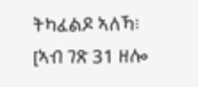ትካፈልዶ ኣለኻ፧
[ኣብ ገጽ 31 ዘሎ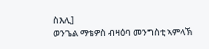ስእሊ]
ወንጌል ማቴዎስ ብዛዕባ መንግስቲ ኣምላኽ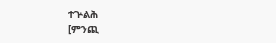ተጕልሕ
[ምንጪ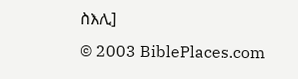ስእሊ]
© 2003 BiblePlaces.com